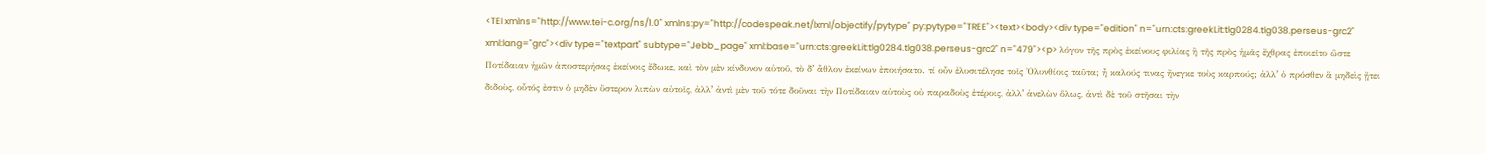<TEI xmlns="http://www.tei-c.org/ns/1.0" xmlns:py="http://codespeak.net/lxml/objectify/pytype" py:pytype="TREE"><text><body><div type="edition" n="urn:cts:greekLit:tlg0284.tlg038.perseus-grc2" xml:lang="grc"><div type="textpart" subtype="Jebb_page" xml:base="urn:cts:greekLit:tlg0284.tlg038.perseus-grc2" n="479"><p> λόγον τῆς πρὸς ἐκείνους φιλίας ἢ τῆς πρὸς ἡμᾶς ἔχθρας ἐποιεῖτο ὥστε Ποτίδαιαν ἡμῶν ἀποστερήσας ἐκείνοις ἔδωκε, καὶ τὸν μὲν κίνδυνον αὑτοῦ, τὸ δʼ ἆθλον ἐκείνων ἐποιήσατο. τί οὖν ἐλυσιτέλησε τοῖς Ὀλυνθίοις ταῦτα; ἦ καλούς τινας ἤνεγκε τοὺς καρπούς; ἀλλʼ ὁ πρόσθεν ἃ μηδεὶς ᾔτει διδοὺς, οὗτός ἐστιν ὁ μηδὲν ὕστερον λιπὼν αὐτοῖς, ἀλλʼ ἀντὶ μὲν τοῦ τότε δοῦναι τὴν Ποτίδαιαν αὐτοὺς οὐ παραδοὺς ἑτέροις, ἀλλʼ ἀνελὼν ὅλως, ἀντὶ δὲ τοῦ στῆσαι τὴν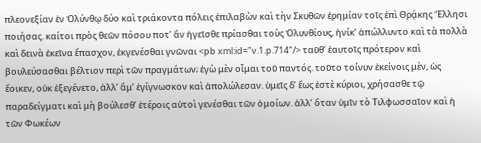πλεονεξίαν ἐν Ὀλύνθῳ δύο καὶ τριάκοντα πόλεις ἐπιλαβὼν καὶ τὴν Σκυθῶν ἐρημίαν τοῖς ἐπὶ Θρᾴκης Ἕλλησι ποιήσας. καίτοι πρὸς θεῶν πόσου ποτʼ ἂν ἡγεῖσθε πρίασθαι τοὺς Ὀλυνθίους, ἡνίκʼ ἀπώλλυντο καὶ τὰ πολλὰ καὶ δεινὰ ἐκεῖνα ἔπασχον, ἐκγενέσθαι γνῶναι <pb xml:id="v.1.p.714"/> ταῦθʼ ἑαυτοῖς πρότερον καὶ βουλεύσασθαι βέλτιον περὶ τῶν πραγμάτων; ἐγὼ μὲν οἶμαι τοῦ παντός. τοῦτο τοίνυν ἐκείνοις μὲν, ὡς ἔοικεν, οὐκ ἐξεγένετο, ἀλλʼ ἅμʼ ἐγίγνωσκον καὶ ἀπολώλεσαν. ὑμεῖς δʼ ἕως ἐστὲ κύριοι, χρήσασθε τῷ παραδείγματι καὶ μὴ βούλεσθʼ ἑτέροις αὐτοὶ γενέσθαι τῶν ὁμοίων. ἀλλʼ ὅταν ὑμῖν τὸ Τιλφωσσαῖον καὶ ἡ τῶν Φωκέων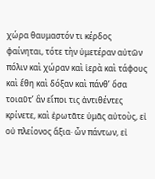χώρα θαυμαστόν τι κέρδος φαίνηται, τότε τὴν ὑμετέραν αὐτῶν πόλιν καὶ χώραν καὶ ἱερὰ καὶ τάφους καὶ ἔθη καὶ δόξαν καὶ πάνθʼ ὅσα τοιαῦτʼ ἂν εἴποι τις ἀντιθέντες κρίνετε, καὶ ἐρωτᾶτε ὑμᾶς αὐτοὺς, εἰ οὐ πλείονος ἄξια· ὧν πάντων, εἰ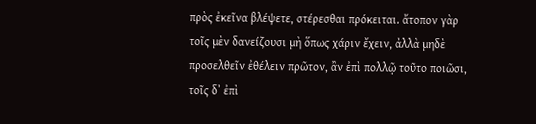πρὸς ἐκεῖνα βλέψετε, στέρεσθαι πρόκειται. ἄτοπον γὰρ τοῖς μὲν δανείζουσι μὴ ὅπως χάριν ἔχειν, ἀλλὰ μηδὲ προσελθεῖν ἐθέλειν πρῶτον, ἂν ἐπὶ πολλῷ τοῦτο ποιῶσι, τοῖς δʼ ἐπὶ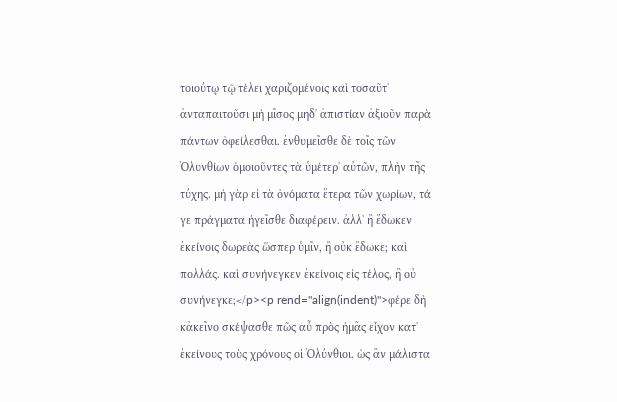τοιούτῳ τῷ τέλει χαριζομένοις καὶ τοσαῦτʼ ἀνταπαιτοῦσι μὴ μῖσος μηδʼ ἀπιστίαν ἀξιοῦν παρὰ πάντων ὀφείλεσθαι. ἐνθυμεῖσθε δὲ τοῖς τῶν Ὀλυνθίων ὁμοιοῦντες τὰ ὑμέτερʼ αὐτῶν, πλὴν τῆς τύχης. μὴ γὰρ εἰ τὰ ὀνόματα ἕτερα τῶν χωρίων, τά γε πράγματα ἡγεῖσθε διαφέρειν. ἀλλʼ ἢ ἔδωκεν ἐκείνοις δωρεὰς ὥσπερ ὑμῖν, ἢ οὐκ ἔδωκε; καὶ πολλάς. καὶ συνήνεγκεν ἐκείνοις εἰς τέλος, ἢ οὐ συνήνεγκε;</p><p rend="align(indent)">φέρε δὴ κἀκεῖνο σκέψασθε πῶς αὖ πρὸς ἡμᾶς εἶχον κατʼ ἐκείνους τοὺς χρόνους οἱ Ὀλύνθιοι. ὡς ἂν μάλιστα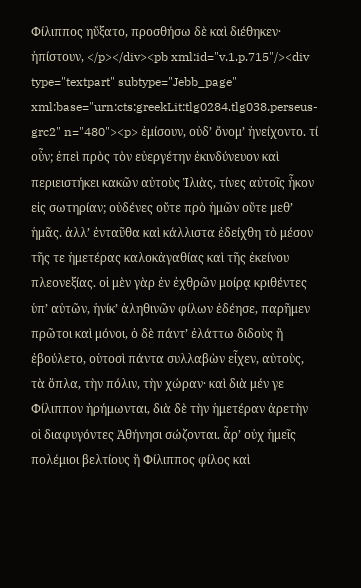Φίλιππος ηὔξατο, προσθήσω δὲ καὶ διέθηκεν· ἠπίστουν, </p></div><pb xml:id="v.1.p.715"/><div type="textpart" subtype="Jebb_page" xml:base="urn:cts:greekLit:tlg0284.tlg038.perseus-grc2" n="480"><p> ἐμίσουν, οὐδʼ ὄνομʼ ἠνείχοντο. τί οὖν; ἐπεὶ πρὸς τὸν εὐεργέτην ἐκινδύνευον καὶ περιειστήκει κακῶν αὐτοὺς Ἰλιὰς, τίνες αὐτοῖς ἧκον εἰς σωτηρίαν; οὐδένες οὔτε πρὸ ἡμῶν οὔτε μεθʼ ἡμᾶς. ἀλλʼ ἐνταῦθα καὶ κάλλιστα ἐδείχθη τὸ μέσον τῆς τε ἡμετέρας καλοκἀγαθίας καὶ τῆς ἐκείνου πλεονεξίας. οἱ μὲν γὰρ ἐν ἐχθρῶν μοίρᾳ κριθέντες ὑπʼ αὐτῶν, ἡνίκʼ ἀληθινῶν φίλων ἐδέησε, παρῆμεν πρῶτοι καὶ μόνοι, ὁ δὲ πάντʼ ἐλάττω διδοὺς ἢ ἐβούλετο, οὑτοσὶ πάντα συλλαβὼν εἶχεν, αὐτοὺς, τὰ ὅπλα, τὴν πόλιν, τὴν χώραν· καὶ διὰ μέν γε Φίλιππον ἠρήμωνται, διὰ δὲ τὴν ἡμετέραν ἀρετὴν οἱ διαφυγόντες Ἀθήνησι σώζονται. ἆρʼ οὐχ ἡμεῖς πολέμιοι βελτίους ἢ Φίλιππος φίλος καὶ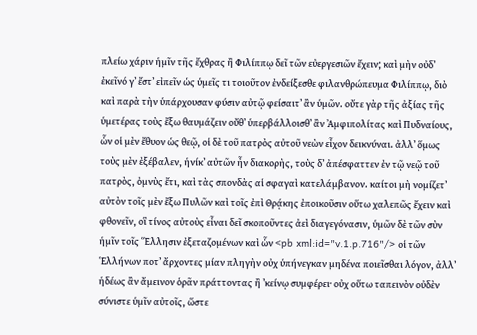πλείω χάριν ἡμῖν τῆς ἔχθρας ἢ Φιλίππῳ δεῖ τῶν εὐεργεσιῶν ἔχειν; καὶ μὴν οὐδʼ ἐκεῖνό γʼ ἔστʼ εἰπεῖν ὡς ὑμεῖς τι τοιοῦτον ἐνδείξεσθε φιλανθρώπευμα Φιλίππῳ, διὸ καὶ παρὰ τὴν ὑπάρχουσαν φύσιν αὐτῷ φείσαιτʼ ἂν ὑμῶν. οὔτε γὰρ τῆς ἀξίας τῆς ὑμετέρας τοὺς ἔξω θαυμάζειν οὔθʼ ὑπερβάλλοισθʼ ἂν Ἀμφιπολίτας καὶ Πυδναίους, ὧν οἱ μὲν ἔθυον ὡς θεῷ, οἱ δὲ τοῦ πατρὸς αὐτοῦ νεὼν εἶχον δεικνύναι. ἀλλʼ ὅμως τοὺς μὲν ἐξέβαλεν, ἡνίκʼ αὐτῶν ἦν διακορὴς, τοὺς δʼ ἀπέσφαττεν ἐν τῷ νεῷ τοῦ πατρὸς, ὀμνὺς ἔτι, καὶ τὰς σπονδὰς αἱ σφαγαὶ κατελάμβανον. καίτοι μὴ νομίζετʼ αὐτὸν τοῖς μὲν ἔξω Πυλῶν καὶ τοῖς ἐπὶ Θρᾴκης ἐποικοῦσιν οὕτω χαλεπῶς ἔχειν καὶ φθονεῖν, οἳ τίνος αὐτοὺς εἶναι δεῖ σκοποῦντες ἀεὶ διαγεγόνασιν, ὑμῶν δὲ τῶν σὺν ἡμῖν τοῖς Ἕλλησιν ἐξεταζομένων καὶ ὧν <pb xml:id="v.1.p.716"/> οἱ τῶν Ἑλλήνων ποτʼ ἄρχοντες μίαν πληγὴν οὐχ ὑπήνεγκαν μηδένα ποιεῖσθαι λόγον, ἀλλʼ ἡδέως ἂν ἄμεινον ὁρᾶν πράττοντας ἢ ʼκείνῳ συμφέρει· οὐχ οὕτω ταπεινὸν οὐδὲν σύνιστε ὑμῖν αὐτοῖς, ὥστε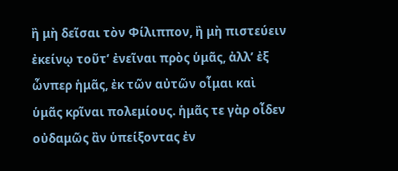ἢ μὴ δεῖσαι τὸν Φίλιππον, ἢ μὴ πιστεύειν ἐκείνῳ τοῦτʼ ἐνεῖναι πρὸς ὑμᾶς, ἀλλʼ ἐξ ὧνπερ ἡμᾶς, ἐκ τῶν αὐτῶν οἶμαι καὶ ὑμᾶς κρῖναι πολεμίους. ἡμᾶς τε γὰρ οἶδεν οὐδαμῶς ἂν ὑπείξοντας ἐν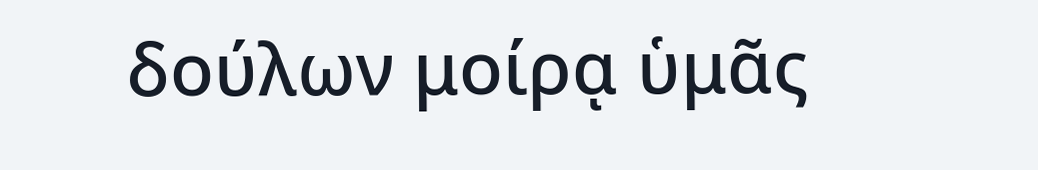δούλων μοίρᾳ ὑμᾶς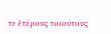τε ἑτέρους τοιούτους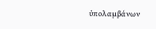ὑπολαμβάνων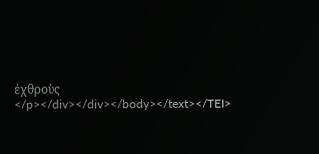ἐχθροὺς </p></div></div></body></text></TEI>